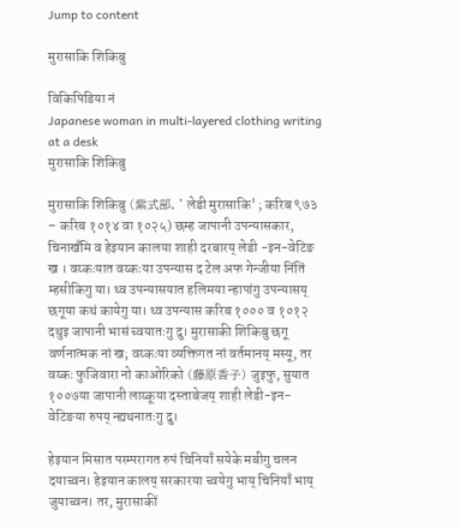Jump to content

मुरासाकि शिकिबु

विकिपिडिया नं
Japanese woman in multi-layered clothing writing at a desk
मुरासाकि शिकिबु

मुरासाकि शिकिबु (紫式部, ' लेडी मुरासाकि' ; करिब ९७३ – करिब १०१४ वा १०२५) छम्ह जापानी उपन्यासकार, चिनाखँमि व हेइयान कालया शाही दरबारय् लेडी -इन-वेटिङ ख । वय्कःयात वय्कःया उपन्यास द टेल अफ गेन्जीया निंतिं म्हसीकिगु या। थ्व उपन्यासयात हलिमया न्हापांगु उपन्यासय् छगूया कथं कायेगु या। थ्व उपन्यास करिब १००० व १०१२ दथुइ जापानी भासं च्वयातःगु दु। मुरासाकी शिकिबु छगू वर्णनात्मक नां ख; वय्कःया व्यक्तिगत नां वर्तमानय् मस्यू, तर वय्कः फुजिवारा नो काओरिको (藤原香子) जुइफु, सुयात १००७या जापानी लाय्कूया दस्ताबेजय् शाही लेडी-इन-वेटिङया रुपय् न्ह्यथनातःगु दु।

हेइयान मिसात परम्परागत रुपं चिनियाँ सयेके मबीगु चलन दयाच्वन। हेइयान कालय् सरकारया च्वयेगु भाय् चिनियाँ भाय् जुयाच्वन। तर, मुरासाकीं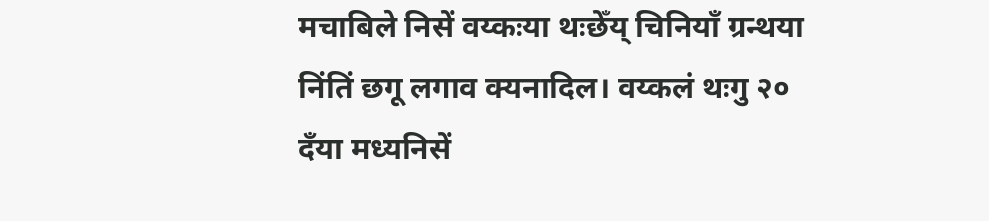मचाबिले निसें वय्कःया थःछेँय् चिनियाँ ग्रन्थया निंतिं छगू लगाव क्यनादिल। वय्कलं थःगु २० दँया मध्यनिसें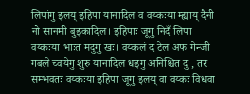लिपांगु इलय् इहिपा यानादिल व वय्कःया म्ह्याय् दैनी नो सानमी बुइकादिल। इहिपाः जूगु निदँ लिपा वय्कःया भाःत मदुगु खः। वय्कलं द टेल अफ गेन्जी गबले च्वयेगु शुरु यानादिल धइगु अनिश्चित दु , तर सम्भवतः वय्कःया इहिपा जूगु इलय् वा वय्कः विधवा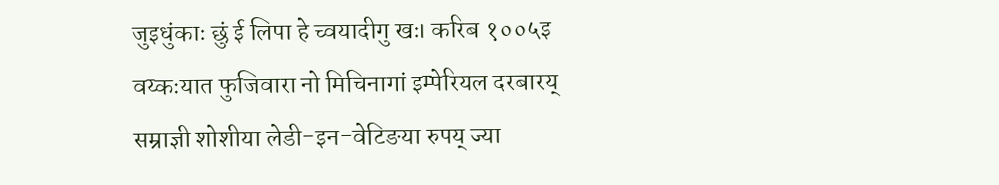जुइधुंकाः छुं ई लिपा हे च्वयादीगु खः। करिब १००५इ वय्कःयात फुजिवारा नो मिचिनागां इम्पेरियल दरबारय् सम्राज्ञी शोशीया लेडी-इन-वेटिङया रुपय् ज्या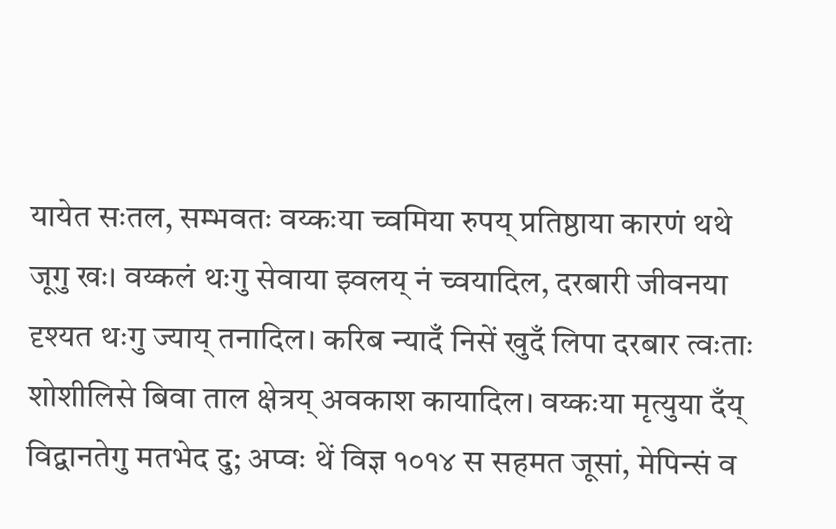यायेत सःतल, सम्भवतः वय्कःया च्वमिया रुपय् प्रतिष्ठाया कारणं थथे जूगु खः। वय्कलं थःगु सेवाया झ्वलय् नं च्वयादिल, दरबारी जीवनया दृश्यत थःगु ज्याय् तनादिल। करिब न्यादँ निसें खुदँ लिपा दरबार त्वःताः शोशीलिसे बिवा ताल क्षेत्रय् अवकाश कायादिल। वय्कःया मृत्युया दँय् विद्वानतेगु मतभेद दु; अप्वः थें विज्ञ १०१४ स सहमत जूसां, मेपिन्सं व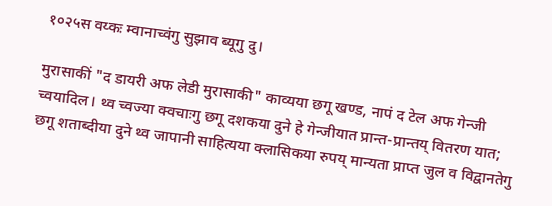१०२५स वय्कः म्वानाच्वंगु सुझाव ब्यूगु दु।

मुरासाकीं "द डायरी अफ लेडी मुरासाकी" काव्यया छगू खण्ड, नापं द टेल अफ गेन्जी च्वयादिल। थ्व च्वज्या क्वचाःगु छगू दशकया दुने हे गेन्जीयात प्रान्त-प्रान्तय् वितरण यात; छगू शताब्दीया दुने थ्व जापानी साहित्यया क्लासिकया रुपय् मान्यता प्राप्त जुल व विद्वानतेगु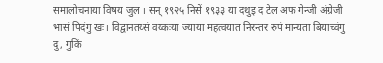समालोचनाया विषय जुल । सन् १९२५ निसें १९३३ या दथुइ द टेल अफ गेन्जी अंग्रेजी भासं पिदंगु खः। विद्वानतय्सं वय्कःया ज्याया महत्वयात निरन्तर रुपं मान्यता बियाच्वंगु दु, गुकिं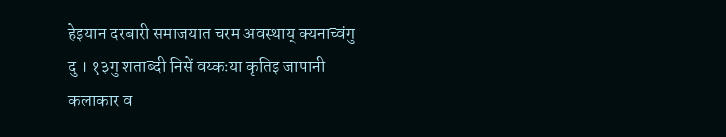हेइयान दरबारी समाजयात चरम अवस्थाय् क्यनाच्वंगु दु । १३गु शताब्दी निसें वय्कःया कृतिइ जापानी कलाकार व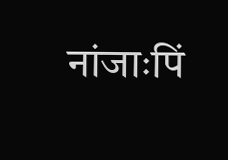नांजाःपिं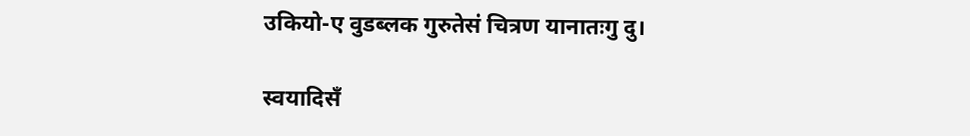उकियो-ए वुडब्लक गुरुतेसं चित्रण यानातःगु दु।

स्वयादिसँ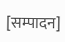[सम्पादन]